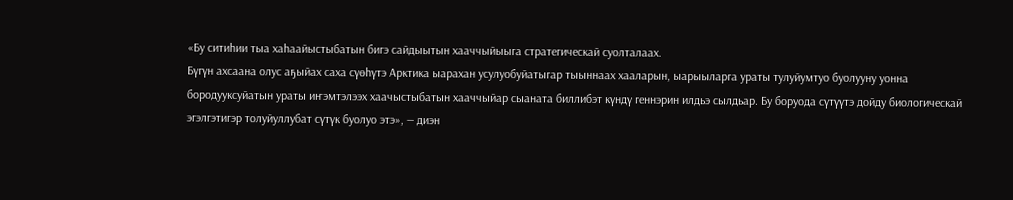«Бу ситиһии тыа хаһаайыстыбатын бигэ сайдыытын хааччыйыыга стратегическай суолталаах.
Бүгүн ахсаана олус аҕыйах саха сүөһүтэ Арктика ыарахан усулуобуйатыгар тыыннаах хааларын, ыарыыларга ураты тулуйумтуо буолууну уонна бородууксуйатын ураты иҥэмтэлээх хаачыстыбатын хааччыйар сыаната биллибэт күндү геннэрин илдьэ сылдьар. Бу боруода сүтүүтэ дойду биологическай эгэлгэтигэр толуйуллубат сүтүк буолуо этэ», — диэн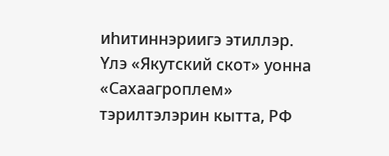иһитиннэриигэ этиллэр.
Үлэ «Якутский скот» уонна «Сахаагроплем» тэрилтэлэрин кытта, РФ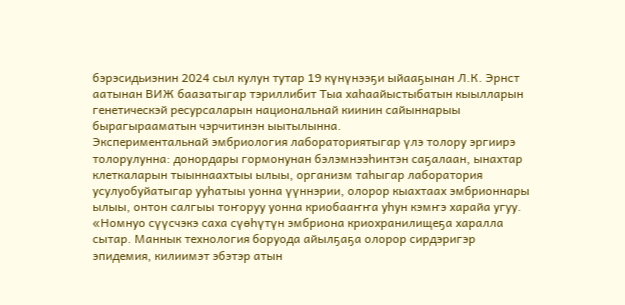бэрэсидьиэнин 2024 сыл кулун тутар 19 күнүнээҕи ыйааҕынан Л.К. Эрнст аатынан ВИЖ баазатыгар тэриллибит Тыа хаһаайыстыбатын кыылларын генетическэй ресурсаларын национальнай киинин сайыннарыы бырагырааматын чэрчитинэн ыытылынна.
Экспериментальнай эмбриология лабораториятыгар үлэ толору эргиирэ толорулунна: донордары гормонунан бэлэмнээһинтэн саҕалаан, ынахтар клеткаларын тыыннаахтыы ылыы, организм таһыгар лаборатория усулуобуйатыгар ууһатыы уонна үүннэрии, олорор кыахтаах эмбрионнары ылыы, онтон салгыы тоҥоруу уонна криобааҥҥа уһун кэмҥэ харайа угуу.
«Номнуо сүүсчэкэ саха сүөһүтүн эмбриона криохранилищеҕа харалла сытар. Маннык технология боруода айылҕаҕа олорор сирдэригэр эпидемия, килиимэт эбэтэр атын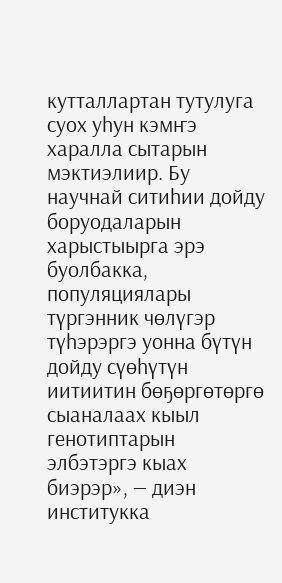кутталлартан тутулуга суох уһун кэмҥэ харалла сытарын мэктиэлиир. Бу научнай ситиһии дойду боруодаларын харыстыырга эрэ буолбакка, популяциялары түргэнник чөлүгэр түһэрэргэ уонна бүтүн дойду сүөһүтүн иитиитин бөҕөргөтөргө сыаналаах кыыл генотиптарын элбэтэргэ кыах биэрэр», — диэн институкка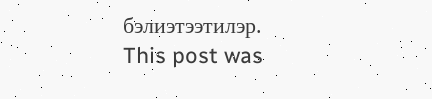бэлиэтээтилэр.
This post was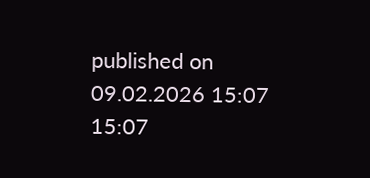published on 09.02.2026 15:07 15:07